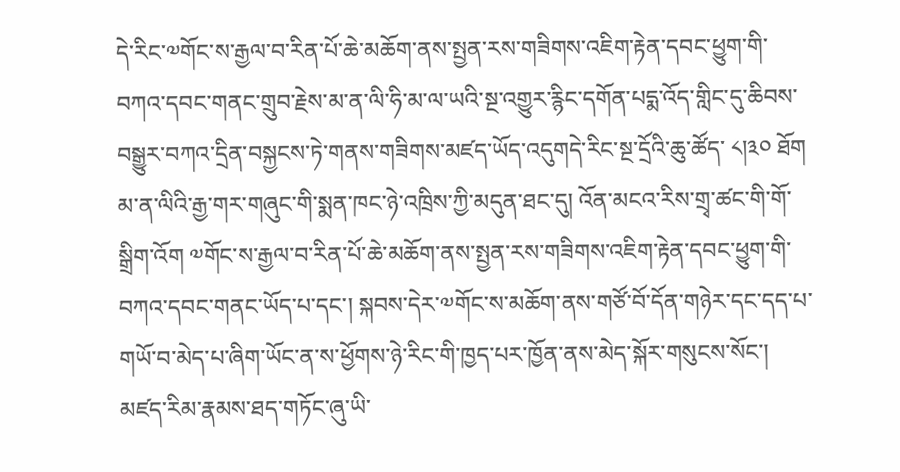དེ་རིང་༧གོང་ས་རྒྱལ་བ་རིན་པོ་ཆེ་མཆོག་ནས་སྤྱན་རས་གཟིགས་འཇིག་རྟེན་དབང་ཕྱུག་གི་བཀའ་དབང་གནང་གྲུབ་རྗེས་མ་ན་ལི་ཧི་མ་ལ་ཡའི་སྔ་འགྱུར་རྙིང་དགོན་པདྨ་འོད་གླིང་དུ་ཆིབས་བསྒྱུར་བཀའ་དྲིན་བསྐྱངས་ཏེ་གནས་གཟིགས་མཛད་ཡོད་འདུགདེ་རིང་སྔ་དྲོའི་ཆུ་ཚོད་ ༨།༣༠ ཐོག མ་ན་ལིའི་རྒྱ་གར་གཞུང་གི་སྨན་ཁང་ཉེ་འཁྲིས་ཀྱི་མདུན་ཐང་དུ། འོན་མངའ་རིས་གྲྭ་ཚང་གི་གོ་སྒྲིག་འོག ༧གོང་ས་རྒྱལ་བ་རིན་པོ་ཆེ་མཆོག་ནས་སྤྱན་རས་གཟིགས་འཇིག་རྟེན་དབང་ཕྱུག་གི་བཀའ་དབང་གནང་ཡོད་པ་དང་། སྐབས་དེར་༧གོང་ས་མཆོག་ནས་གཙོ་བོ་དོན་གཉེར་དང་དད་པ་གཡོ་བ་མེད་པ་ཞིག་ཡོང་ན་ས་ཕྱོགས་ཉེ་རིང་གི་ཁྱད་པར་ཁྱོན་ནས་མེད་སྐོར་གསུངས་སོང་།
མཛད་རིམ་རྣམས་ཐད་གཏོང་ཞུ་ཡི་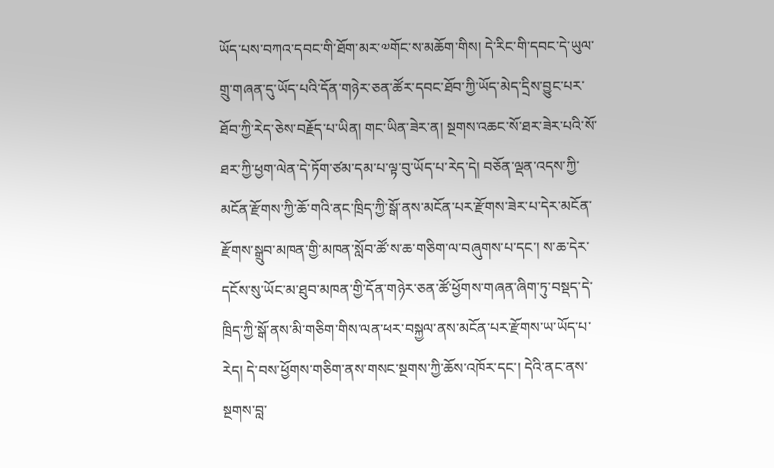ཡོད་པས་བཀའ་དབང་གི་ཐོག་མར་༧གོང་ས་མཆོག་གིས། དེ་རིང་གི་དབང་དེ་ཡུལ་གྲུ་གཞན་དུ་ཡོད་པའི་དོན་གཉེར་ཅན་ཚོར་དབང་ཐོབ་ཀྱི་ཡོད་མེད་དྲིས་བྱུང་པར་ཐོབ་ཀྱི་རེད་ཅེས་བརྗོད་པ་ཡིན། གང་ཡིན་ཟེར་ན། སྔགས་འཆང་སོ་ཐར་ཟེར་པའི་སོ་ཐར་ཀྱི་ཕྱག་ལེན་དེ་ཏོག་ཙམ་དམ་པ་ལྟ་བུ་ཡོད་པ་རེད་དེ། བཅོན་ལྡན་འདས་ཀྱི་མངོན་རྫོགས་ཀྱི་ཆོ་གའི་ནང་ཁྲིད་ཀྱི་སྒོ་ནས་མངོན་པར་རྫོགས་ཟེར་པ་དེར་མངོན་རྫོགས་སྒྲུབ་མཁན་གྱི་མཁན་སློབ་ཚོ་ས་ཆ་གཅིག་ལ་བཞུགས་པ་དང་། ས་ཆ་དེར་དངོས་སུ་ཡོང་མ་ཐུབ་མཁན་གྱི་དོན་གཉེར་ཅན་ཚོ་ཕྱོགས་གཞན་ཞིག་ཏུ་བསྡད་དེ་ཁྲིད་ཀྱི་སྒོ་ནས་མི་གཅིག་གིས་ལན་ཕར་བསྐྱལ་ནས་མངོན་པར་རྫོགས་ཡ་ཡོད་པ་རེད། དེ་བས་ཕྱོགས་གཅིག་ནས་གསང་སྔགས་ཀྱི་ཆོས་འཁོར་དང་། དེའི་ནང་ནས་སྔགས་བླ་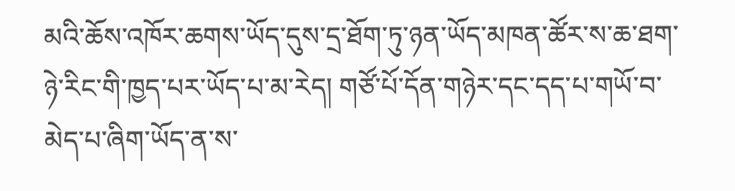མའི་ཆོས་འཁོར་ཆགས་ཡོད་དུས་དྲ་ཐོག་ཏུ་ཉན་ཡོད་མཁན་ཚོར་ས་ཆ་ཐག་ཉེ་རིང་གི་ཁྱད་པར་ཡོད་པ་མ་རེད། གཙོ་པོ་དོན་གཉེར་དང་དད་པ་གཡོ་བ་མེད་པ་ཞིག་ཡོད་ན་ས་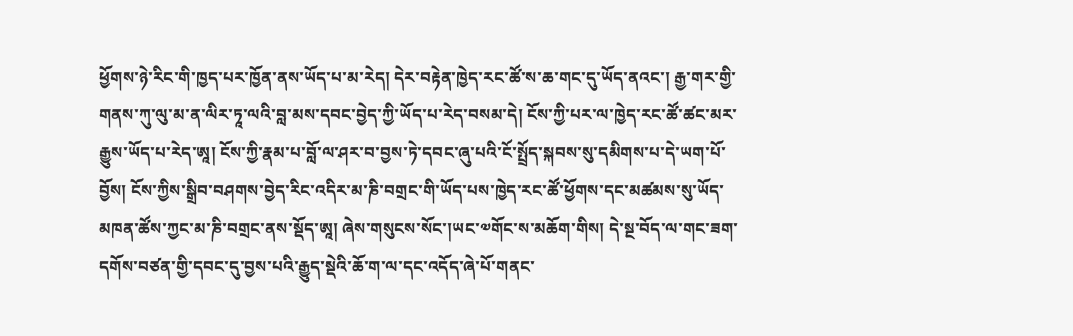ཕྱོགས་ཉེ་རིང་གི་ཁྱད་པར་ཁྱོན་ནས་ཡོད་པ་མ་རེད། དེར་བརྟེན་ཁྱེད་རང་ཚོ་ས་ཆ་གང་དུ་ཡོད་ནའང་། རྒྱ་གར་གྱི་གནས་ཀུ་ལུ་མ་ན་ལིར་ཏཱ་ལའི་བླ་མས་དབང་བྱེད་ཀྱི་ཡོད་པ་རེད་བསམ་དེ། ངོས་ཀྱི་པར་ལ་ཁྱེད་རང་ཚོ་ཚང་མར་རྒྱུས་ཡོད་པ་རེད་ཨཱ། ངོས་ཀྱི་རྣམ་པ་བློ་ལ་ཤར་བ་བྱས་ཏེ་དབང་ཞུ་པའི་ངོ་སྤྲོད་སྐབས་སུ་དམིགས་པ་དེ་ཡག་པོ་བྱོས། ངོས་ཀྱིས་སྒྲིབ་བཤགས་བྱེད་རིང་འདིར་མ་ཎི་བགྲང་གི་ཡོད་པས་ཁྱེད་རང་ཚོ་ཕྱོགས་དང་མཚམས་སུ་ཡོད་མཁན་ཚོས་ཀྱང་མ་ཎི་བགྲང་ནས་སྡོད་ཨཱ། ཞེས་གསུངས་སོང་།ཡང་༧གོང་ས་མཆོག་གིས། དེ་སྔ་བོད་ལ་གང་ཟག་དགོས་བཙན་གྱི་དབང་དུ་བྱས་པའི་རྒྱུད་སྡེའི་ཆོ་ག་ལ་དང་འདོད་ཞེ་པོ་གནང་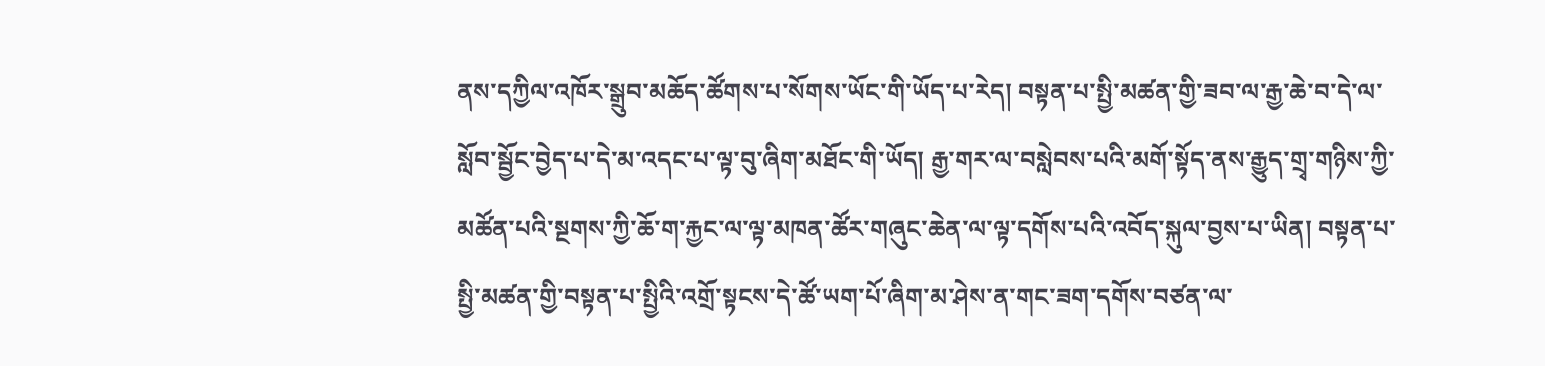ནས་དཀྱིལ་འཁོར་སྒྲུབ་མཆོད་ཚོགས་པ་སོགས་ཡོང་གི་ཡོད་པ་རེད། བསྟན་པ་སྤྱི་མཚན་གྱི་ཟབ་ལ་རྒྱ་ཆེ་བ་དེ་ལ་སློབ་སྦྱོང་བྱེད་པ་དེ་མ་འདང་པ་ལྟ་བུ་ཞིག་མཐོང་གི་ཡོད། རྒྱ་གར་ལ་བསླེབས་པའི་མགོ་སྟོད་ནས་རྒྱུད་གྲྭ་གཉིས་ཀྱི་མཚོན་པའི་སྔགས་ཀྱི་ཆོ་ག་རྐྱང་ལ་ལྟ་མཁན་ཚོར་གཞུང་ཆེན་ལ་ལྟ་དགོས་པའི་འབོད་སྐུལ་བྱས་པ་ཡིན། བསྟན་པ་སྤྱི་མཚན་གྱི་བསྟན་པ་སྤྱིའི་འགྲོ་སྟངས་དེ་ཚོ་ཡག་པོ་ཞིག་མ་ཤེས་ན་གང་ཟག་དགོས་བཙན་ལ་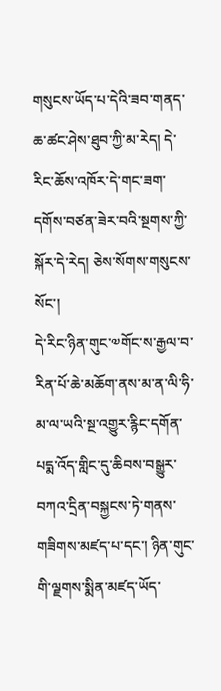གསུངས་ཡོད་པ་དེའི་ཟབ་གནད་ཆ་ཚང་ཤེས་ཐུབ་ཀྱི་མ་རེད། དེ་རིང་ཆོས་འཁོར་དེ་གང་ཟག་དགོས་བཙན་ཟེར་བའི་སྔགས་ཀྱི་སྐོར་དེ་རེད། ཅེས་སོགས་གསུངས་སོང་།
དེ་རིང་ཉིན་གུང་༧གོང་ས་རྒྱལ་བ་རིན་པོ་ཆེ་མཆོག་ནས་མ་ན་ལི་ཧི་མ་ལ་ཡའི་སྔ་འགྱུར་རྙིང་དགོན་པདྨ་འོད་གླིང་དུ་ཆིབས་བསྒྱུར་བཀའ་དྲིན་བསྐྱངས་ཏེ་གནས་གཟིགས་མཛད་པ་དང་། ཉིན་གུང་གི་ལྗགས་སྨིན་མཛད་ཡོད་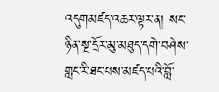འདུགམཛད་འཆར་ལྟར་ན། སང་ཉིན་སྔ་དྲོར་མུ་མཐུད་དགེ་བཤེས་གླང་རི་ཐང་པས་མཛད་པའི་བློ་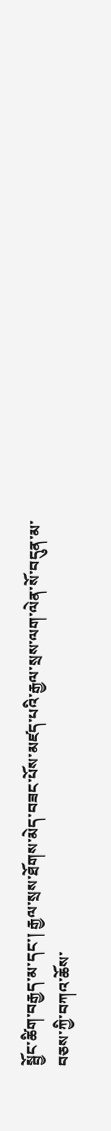སྦྱོང་ཚིག་བརྒྱད་མ་དང་། རྒྱལ་སྲས་ཐོགས་མེད་བཟང་པོས་མཛད་པའི་རྒྱལ་སྲས་ལག་ལེན་སོ་བདུན་མ་བཅས་ཀྱི་བཀའ་ཆོས་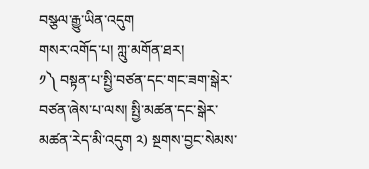བསྩལ་རྒྱུ་ཡིན་འདུག
གསར་འགོད་པ། ཀླུ་མགོན་ཐར།
༡༽ བསྟན་པ་སྤྱི་བཙན་དང་གང་ཟག་སྒེར་བཙན་ཞེས་པ་ལས། སྤྱི་མཚན་དང་སྒེར་མཚན་རེད་མི་འདུག ༢) སྔགས་བྱང་སེམས་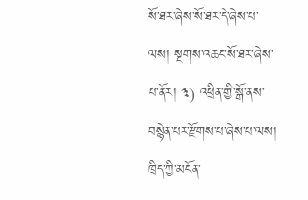སོ་ཐར་ཞེས་སོ་ཐར་དེ་ཞེས་པ་ལས། སྔགས་འཆང་སོ་ཐར་ཞེས་པ་ནོར། ༣) འཕྲིན་གྱི་སྒོ་ནས་བསྙེན་པར་རྫོགས་པ་ཞེས་པ་ལས། ཁྲིད་ཀྱི་མངོན་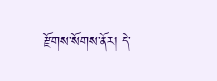རྫོགས་སོགས་ནོར། དེ་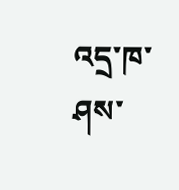འདྲ་ཁ་ཤས་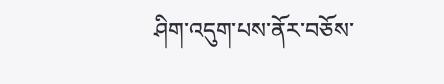ཤིག་འདུག་པས་ནོར་བཅོས་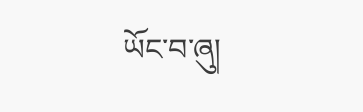ཡོང་བ་ཞུ།